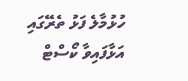ހުޅުމާލެ ފަޅު ތެރޭގައި އަޅާފައިވާ ކޯސްޓް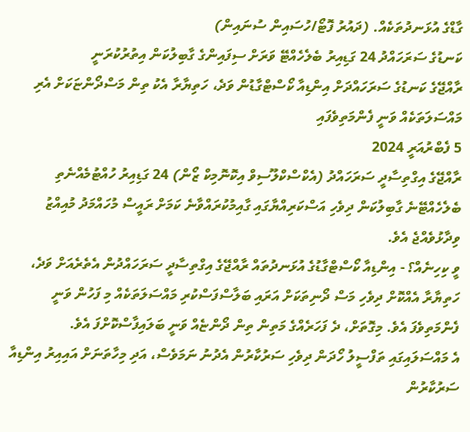ގާޑްގެ އުޅަނދުތަކެއް. (ދައުރު ފޮޓޯ/ހުސައިން ސުނައިން)
ކަނޑުގެ ސަރަހައްދު 24 ގަޑިއިރު ބެލެހެއްޓޭ ވަރަށް ސިފައިންގެ ގާބިލުކަން އިތުރުކުރަނީ
ރާއްޖޭގެ ކަނޑުގެ ސަރަހައްދަށް އިންޑިއާ ކޯސްޓްގާޑުން ވަދެ، ހަތިޔާރާ އެކު ތިން މަސްދޯންޏަކަށް އެރި މައްސަލަތަކެއް ވަނީ ފެންމަތިވެފައި
5 ފެބްރުއަރީ 2024
ރާއްޖޭގެ އިގްތިސާދީ ސަރަހައްދު (އެކްސްކްލޫސިވް އިކޮނޮމިކް ޒޯން) 24 ގަޑިއިރު ހުއްޓުމެއްނެތި ބެލެހެއްޓޭނެ ގާބިލުކަން ދިވެހި އަސްކަރިއްޔާގައި ގާއިމުކުރައްވާނެ ކަމަށް ރައީސް މުހައްމަދު މުއިއްޒު ވިދާޅުވެއްޖެ އެވެ.
ވީ ކިހިނެއް؟ - އިންޑިއާ ކޯސްޓްގާޑުގެ އުޅަނދުތައް ރާއްޖޭގެ އިގްތިސާދީ ސަރަހައްދުން އެތެރެއަށް ވަދެ، ހަތިޔާރާ އެއްކޮށް ދިވެހި މަސް ދޯނިތަކަށް އަރައި ބަލާސްފަސްކުރި މައްސަލަތަކެއް މި ފަހުން ވަނީ ފެންމަތިވެފަ އެވެ. މިގޮތަށް، ދެ ފަހަރެއްގެ މަތިން ތިން ދޯންޏެއް ވަނީ ބަލައިފާސްކޮށްފަ އެވެ.
އެ މައްސަލައިގައި ތަފްސީލު ހޯދަން ދިވެހި ސަރުކާރުން އެދުނު ނަމަވެސް، އަދި މިހާތަނަށް އައިއިރު އިންޑިއާ ސަރުކާރުން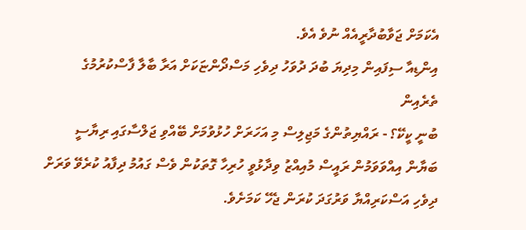އެކަމަށް ޖަވާބުދާރީއެއް ނުވެ އެވެ.
އިންޑިއާ ސިފައިން މިދިޔަ ބުދަ ދުވަހު ދިވެހި މަސްދޯންޏަކަށް އަރާ ބާލާ ފާސްކުރުމުގެ ތެރެއިން
ބުނީ ކީކޭ؟ - ރައްޔިތުންގެ މަޖިލިސް މި އަހަރަށް ހުޅުވުމަށް ބޭއްވި ޖަލްސާގައި ރިޔާސީ ބަޔާން އިއްވަވަމުން ރައީސް މުއިއްޒު ވިދާޅުވީ ހުރިހާ ގޮތަކުން ވެސް ގައުމު ދިފާއު ކުރެވޭ ވަރަށް ދިވެހި އަސްކަރިއްޔާ ވަރުގަދަ ކުރަން ޖެހޭ ކަމަށެވެ.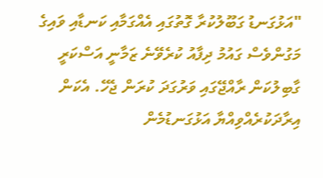"އަޅުގަނޑު ގަބޫލުކުރާ ގޮތުގައި އެއްގަމާއި ކަނޑާއި ވައިގެ މަގުންވެސް ގައުމު ދިފާއު ކުރެވޭނެ ޒަމާނީ އަސްކަރީ ގާބިލުކަން ރާއްޖޭގައި ވަރުގަދަ ކުރަން ޖެހޭ. އެކަން އިރާދަކުރެއްވިއްޔާ އަޅުގަނޑުމެން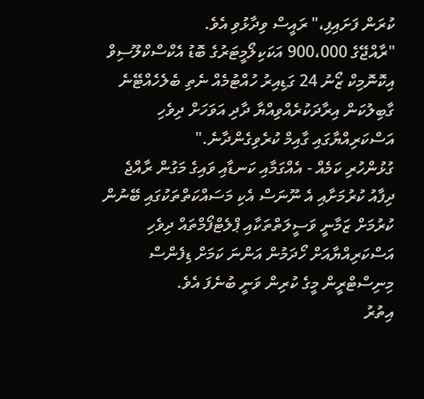ކުރަން ފަށައިފި،" ރައީސް ވިދާޅުވި އެވެ.
"ރާއްޖޭގެ 900،000 އަކަކިލޯމީޓަރުގެ ބޮޑު އެކްސްކްލޫސިވް އިކޮނޮމިކް ޒޯނު 24 ގަޑިއިރު ހުއްޓުމެއް ނެތި ބެލެހެއްޓޭނެ ގާބިލުކަން އިރާދަކުރެއްވިއްޔާ ދާދި އަވަހަށް ދިވެހި އަސްކަރިއްޔާގައި ގާއިމް ކުރެވިގެންދާނެ."
ގުޅުންހުރި ކަމެއް - އެއްގަމާއި ކަނޑާއި ވައިގެ މަގުން ރާއްޖެ ދިފާއު ކުރުމަށާއި އެ ނޫނަސް އެކި މަސައްކަތްތަކުގައި ބޭނުން ކުރުމަށް ޒަމާނީ ވަސީލަތްތަކާއި ޕްލެޓްފޯމްތައް ދިވެހި އަސްކަރިއްޔާއަށް ހޯދަމުން އަންނަ ކަމަށް ޑިފެންސް މިނިސްޓްރީން މީގެ ކުރިން ވަނީ ބުނެފަ އެވެ.
އިތުރު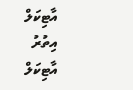އާޓިކަލް
އިތުރު އާޓިކަލް